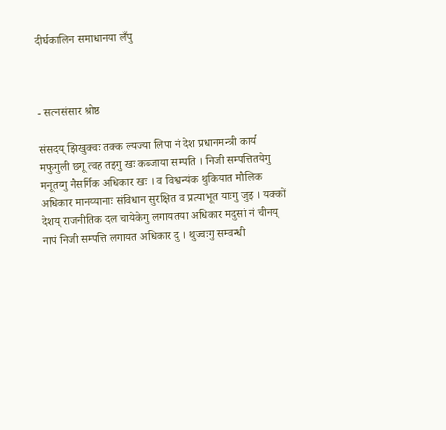दीर्घकालिन समाधानया लँपु



- सत्नसंसार श्रोष्ठ

संसदय् झिखुक्वः तक्क ल्यज्या लिपा नं देश प्रधानमन्त्री कार्य मफुगुली छगू त्वह तइगु खः कब्जाया सम्पति । निजी सम्पत्तितयेगु मनूतय्गु नैसर्गिक अधिकार खः । व विश्वन्यंक थुकियात मौलिक अधिकार मानय्यानाः संविधान सुरक्षित व प्रत्याभूत याःगु जुइ । यक्कों देशय् राजनीतिक दल चायेकेगु लगायतया अधिकार मदुसां नं चीनय् नापं निजी सम्पत्ति लगायत अधिकार दु । थुज्वःगु सम्वन्धी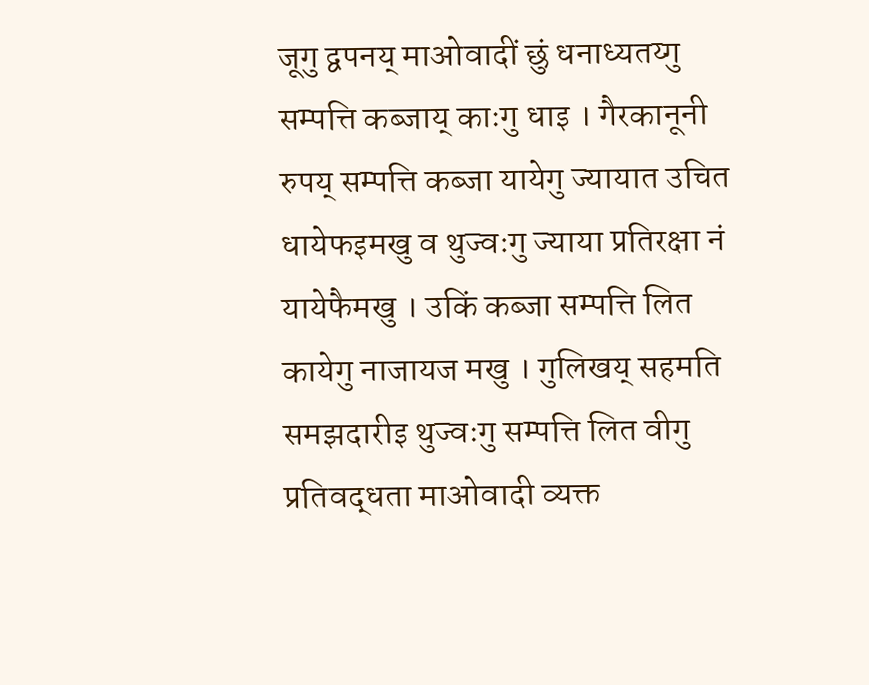जूगु द्वपनय् माओवादीं छुं धनाध्यतय्गु सम्पत्ति कब्जाय् काःगु धाइ । गैरकानूनी रुपय् सम्पत्ति कब्जा यायेगु ज्यायात उचित धायेफइमखु व थुज्वःगु ज्याया प्रतिरक्षा नं यायेफैमखु । उकिं कब्जा सम्पत्ति लित कायेगु नाजायज मखु । गुलिखय् सहमति समझदारीइ थुज्वःगु सम्पत्ति लित वीगु प्रतिवद्धता माओवादी व्यक्त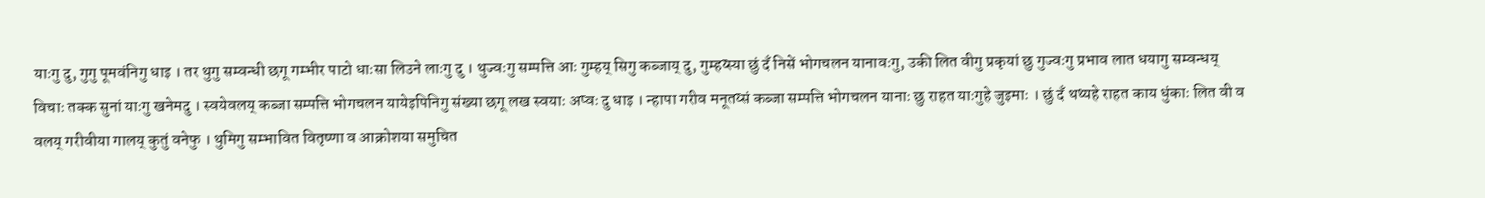याःगु दु, गुगु पूमवंनिगु धाइ । तर थुगु सम्वन्धी छगू गम्भीर पाटो धाःसा लिउने लाःगु दु । थुज्वःगु सम्पत्ति आः गुम्हय् सिगु कब्जाय् दु, गुम्हय्स्या छुं दँ निसें भोगचलन यानावःगु, उकी लित वीगु प्रकृयां छु गुज्वःगु प्रभाव लात धयागु सम्वन्धय् विचाः तक्क सुनां याःगु खनेमदु । स्वयेवलय् कब्जा सम्पत्ति भोगचलन यायेइपिनिगु संख्या छगू लख स्वयाः अप्वः दु धाइ । न्हापा गरीव मनूतय्सं कब्जा सम्पत्ति भोगचलन यानाः छु राहत याःगुहे जुइमाः । छुं दँ थथ्यहे राहत काय धुंकाः लित वी व वलय् गरीवीया गालय् कुतुं वनेफु । थुमिगु सम्भावित वितृष्णा व आक्रोशया समुचित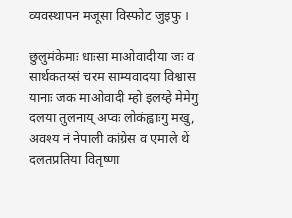व्यवस्थापन मजूसा विस्फोट जुइफु ।

छुलुमंकेमाः धाःसा माओवादीया जः व सार्थकतय्सं चरम साम्यवादया विश्वास यानाः जक माओवादी म्हो इलय्हे मेमेगु दलया तुलनाय् अप्वः लोकंह्वाःगु मखु, अवश्य नं नेपाली कांग्रेस व एमाले थें दलतप्रतिया वितृष्णा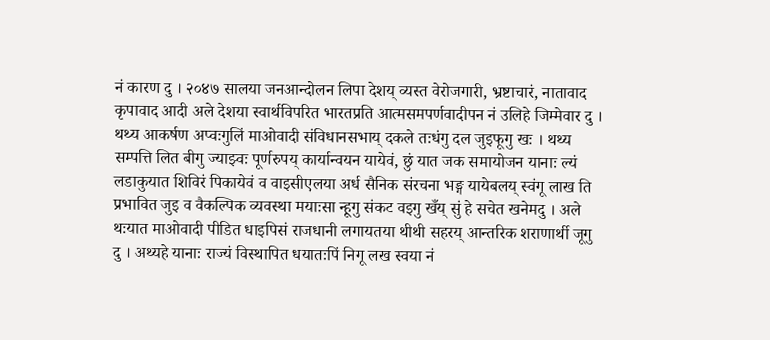नं कारण दु । २०४७ सालया जनआन्दोलन लिपा देशय् व्यस्त वेरोजगारी, भ्रष्टाचारं, नातावाद कृपावाद आदी अले देशया स्वार्थविपरित भारतप्रति आत्मसमपर्णवादीपन नं उलिहे जिम्मेवार दु । थथ्य आकर्षण अप्वःगुलिं माओवादी संविधानसभाय् दकले तःधंगु दल जुइफूगु खः । थथ्य सम्पत्ति लित बीगु ज्याझ्वः पूर्णरुपय् कार्यान्वयन यायेवं, छुं यात जक समायोजन यानाः ल्यं लडाकुयात शिविरं पिकायेवं व वाइसीएलया अर्ध सैनिक संरचना भङ्ग यायेबलय् स्वंगू लाख ति प्रभावित जुइ व वैकल्पिक व्यवस्था मयाःसा न्हूगु संकट वइगु खँय् सुं हे सचेत खनेमदु । अले थःयात माओवादी पीडित धाइपिसं राजधानी लगायतया थीथी सहरय् आन्तरिक शराणार्थी जूगु दु । अथ्यहे यानाः राज्यं विस्थापित धयातःपिं निगू लख स्वया नं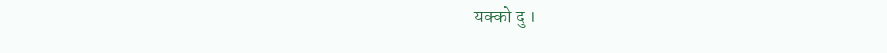यक्को दु ।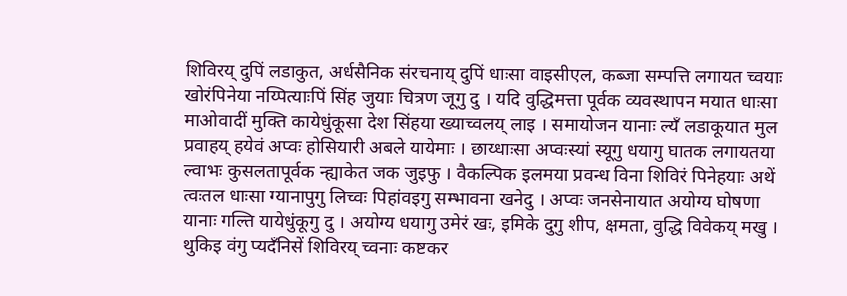शिविरय् दुपिं लडाकुत, अर्धसैनिक संरचनाय् दुपिं धाःसा वाइसीएल, कब्जा सम्पत्ति लगायत च्वयाः खोरंपिनेया नय्पित्याःपिं सिंह जुयाः चित्रण जूगु दु । यदि वुद्धिमत्ता पूर्वक व्यवस्थापन मयात धाःसा माओवादीं मुक्ति कायेधुंकूसा देश सिंहया ख्याच्वलय् लाइ । समायोजन यानाः ल्यँ लडाकूयात मुल प्रवाहय् हयेवं अप्वः होसियारी अबले यायेमाः । छाय्धाःसा अप्वःस्यां स्यूगु धयागु घातक लगायतया ल्वाभः कुसलतापूर्वक न्ह्याकेत जक जुइफु । वैकल्पिक इलमया प्रवन्ध विना शिविरं पिनेहयाः अथें त्वःतल धाःसा ग्यानापुगु लिच्वः पिहांवइगु सम्भावना खनेदु । अप्वः जनसेनायात अयोग्य घोषणा यानाः गल्ति यायेधुंकूगु दु । अयोग्य धयागु उमेरं खः, इमिके दुगु शीप, क्षमता, वुद्धि विवेकय् मखु । थुकिइ वंगु प्यदँनिसें शिविरय् च्वनाः कष्टकर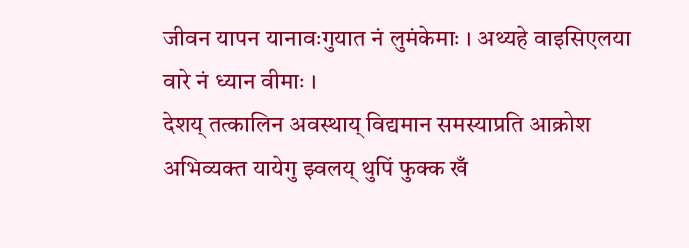जीवन यापन यानावःगुयात नं लुमंकेमाः । अथ्यहे वाइसिएलया वारे नं ध्यान वीमाः ।
देशय् तत्कालिन अवस्थाय् विद्यमान समस्याप्रति आक्रोश अभिव्यक्त यायेगु झ्वलय् थुपिं फुक्क खँ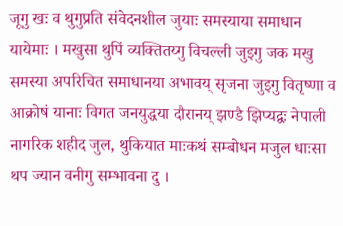जूगु खः व थुगुप्रति संवेदनशील जुयाः समस्याया समाधान यायेमाः । मखुसा थुपिं व्यक्तितय्गु विचल्ली जुइगु जक मखु समस्या अपरिचित समाधानया अभावय् सृजना जुइगु वितृष्णा व आक्रोषं यानाः विगत जनयुद्धया दौरानय् झण्डै झिप्यद्वः नेपाली नागरिक शहीद जुल, थुकियात माःकथं सम्बोधन मजुल धाःसा थप ज्यान वनीगु सम्भावना दु ।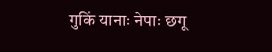गुकिं यानाः नेपाः छगू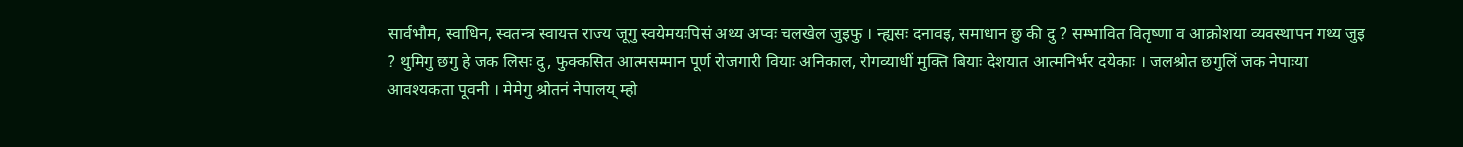सार्वभौम, स्वाधिन, स्वतन्त्र स्वायत्त राज्य जूगु स्वयेमयःपिसं अथ्य अप्वः चलखेल जुइफु । न्ह्यसः दनावइ, समाधान छु की दु ? सम्भावित वितृष्णा व आक्रोशया व्यवस्थापन गथ्य जुइ ? थुमिगु छगु हे जक लिसः दु, फुक्कसित आत्मसम्मान पूर्ण रोजगारी वियाः अनिकाल, रोगव्याधीं मुक्ति बियाः देशयात आत्मनिर्भर दयेकाः । जलश्रोत छगुलिं जक नेपाःया आवश्यकता पूवनी । मेमेगु श्रोतनं नेपालय् म्हो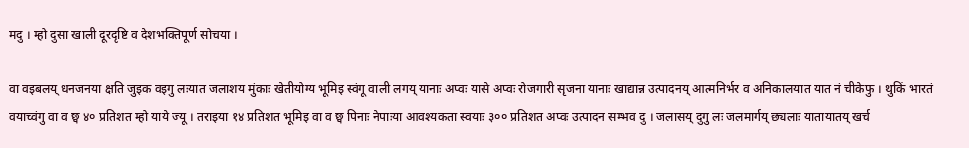मदु । म्हो दुसा खाली दूरदृष्टि व देशभक्तिपूर्ण सोचया ।

वा वइबलय् धनजनया क्षति जुइक वइगु लःयात जलाशय मुंकाः खेतीयोग्य भूमिइ स्वंगू वाली लगय् यानाः अप्वः यासे अप्वः रोजगारी सृजना यानाः खाद्यान्न उत्पादनय् आत्मनिर्भर व अनिकालयात यात नं चीकेफु । थुकिं भारतं वयाच्वंगु वा व छ्व ४० प्रतिशत म्हो याये ज्यू । तराइया १४ प्रतिशत भूमिइ वा व छ्व पिनाः नेपाःया आवश्यकता स्वयाः ३०० प्रतिशत अप्वः उत्पादन सम्भव दु । जलासय् दुगु लः जलमार्गय् छ्यलाः यातायातय् खर्च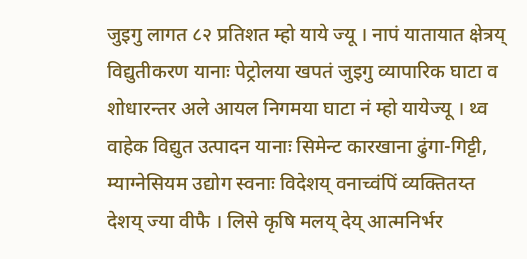जुइगु लागत ८२ प्रतिशत म्हो याये ज्यू । नापं यातायात क्षेत्रय् विद्युतीकरण यानाः पेट्रोलया खपतं जुइगु व्यापारिक घाटा व शोधारन्तर अले आयल निगमया घाटा नं म्हो यायेज्यू । थ्व वाहेक विद्युत उत्पादन यानाः सिमेन्ट कारखाना ढुंगा-गिट्टी, म्याग्नेसियम उद्योग स्वनाः विदेशय् वनाच्वंपिं व्यक्तितय्त देशय् ज्या वीफै । लिसे कृषि मलय् देय् आत्मनिर्भर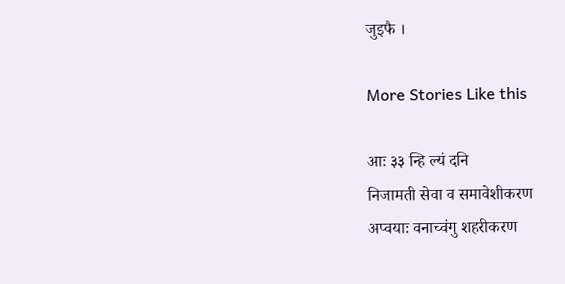जुइफै ।

More Stories Like this

आः ३३ न्हि ल्यं दनि
निजामती सेवा व समावेशीकरण
अप्वयाः वनाच्वंगु शहरीकरण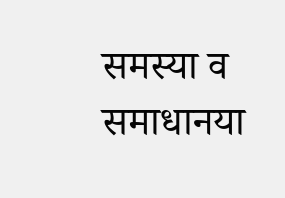समस्या व समाधानया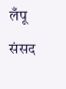लँपू
संसद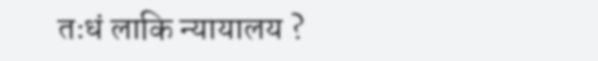तःधं लाकि न्यायालय ?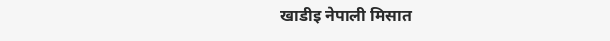खाडीइ नेपाली मिसात